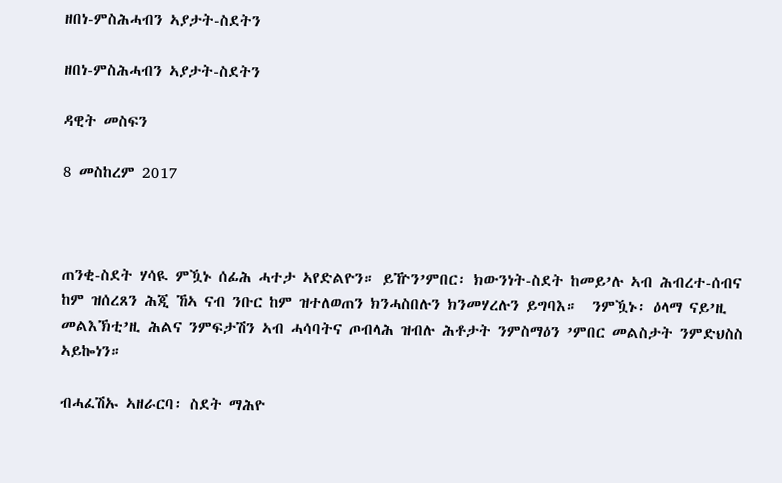ዘበነ-ምስሕሓብን ኣያታት-ስደትን

ዘበነ-ምስሕሓብን ኣያታት-ስደትን

ዳዊት መስፍን

8 መስከረም 2017



ጠንቂ-ስደት ሃሳዪ ምዃኑ ሰፊሕ ሓተታ ኣየድልዮን። ይዅን’ምበር፡ ክውንነት-ስደት ከመይ’ሉ ኣብ ሕብረተ-ሰብና ከም ዝሰረጸን ሕጂ ኸኣ ናብ ንቡር ከም ዝተለወጠን ክንሓስበሉን ክንመሃረሉን ይግባእ።  ንምዃኑ፡ ዕላማ ናይ’ዚ መልእኽቲ’ዚ ሕልና ንምፍታሽን ኣብ ሓሳባትና ጦብላሕ ዝብሉ ሕቶታት ንምስማዕን ’ምበር መልስታት ንምድህስስ ኣይኰነን።

ብሓፈሽኡ ኣዘራርባ፡ ስደት ማሕዮ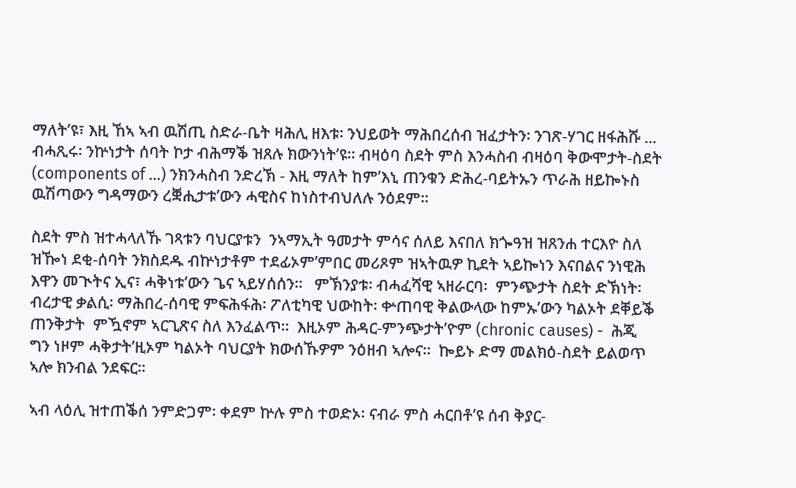ማለት’ዩ፣ እዚ ኸኣ ኣብ ዉሽጢ ስድራ-ቤት ዛሕሊ ዘእቱ፡ ንህይወት ማሕበረሰብ ዝፈታትን፡ ንገጽ-ሃገር ዘፋሕሹ ... ብሓጺሩ፡ ንኵነታት ሰባት ኮታ ብሕማቕ ዝጸሉ ክውንነት’ዩ። ብዛዕባ ስደት ምስ እንሓስብ ብዛዕባ ቅውሞታት-ስደት (components of …) ንክንሓስብ ንድረኽ - እዚ ማለት ከም’እኒ ጠንቁን ድሕረ-ባይትኡን ጥራሕ ዘይኰኑስ ዉሽጣውን ግዳማውን ረቛሒታቱ’ውን ሓዊስና ከነስተብህለሉ ንዕደም።

ስደት ምስ ዝተሓላለኹ ገጻቱን ባህርያቱን  ንኣማኢት ዓመታት ምሳና ሰለይ እናበለ ክጐዓዝ ዝጸንሐ ተርእዮ ስለ ዝዀነ ደቂ-ሰባት ንክስደዱ ብኵነታቶም ተደፊኦም’ምበር መሪጾም ዝኣትዉዎ ኪደት ኣይኰነን እናበልና ንነዊሕ እዋን መጒትና ኢና፣ ሓቅነቱ’ውን ጌና ኣይሃሰሰን።   ምኽንያቱ፡ ብሓፈሻዊ ኣዘራርባ፡  ምንጭታት ስደት ድኽነት፡ ብረታዊ ቃልሲ፡ ማሕበረ-ሰባዊ ምፍሕፋሕ፡ ፖለቲካዊ ህውከት፡ ቍጠባዊ ቅልውላው ከምኡ’ውን ካልኦት ደቐይቕ ጠንቅታት  ምዃኖም ኣርጊጽና ስለ እንፈልጥ።  እዚኦም ሕዳር-ምንጭታት’ዮም (chronic causes) -  ሕጂ ግን ነዞም ሓቅታት’ዚኦም ካልኦት ባህርያት ክውሰኹዎም ንዕዘብ ኣሎና።  ኰይኑ ድማ መልክዕ-ስደት ይልወጥ ኣሎ ክንብል ንደፍር።

ኣብ ላዕሊ ዝተጠቕሰ ንምድጋም፡ ቀደም ኵሉ ምስ ተወድኦ፡ ናብራ ምስ ሓርበቶ’ዩ ሰብ ቅያር-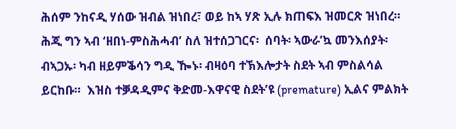ሕሰም ንከናዲ ሃሰው ዝብል ዝነበረ፣ ወይ ከኣ ሃጽ ኢሉ ክጠፍእ ዝመርጽ ዝነበረ። ሕጂ ግን ኣብ ‘ዘበነ-ምስሕሓብ’ ስለ ዝተሰጋገርና፡  ሰባት፡ ኣውራ’ኳ መንእሰያት፡ ብኣጋኡ፡ ካብ ዘይምቕሳን ግዲ ዀኑ፡ ብዛዕባ ተኽእሎታት ስደት ኣብ ምስልሳል ይርከቡ።  እዝስ ተቓዳዲምና ቅድመ-እዋናዊ ስደት’ዩ (premature) ኢልና ምልክት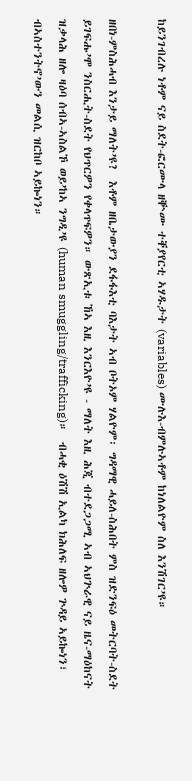ከይንገብረሉ ነቶም ናይ ስደት-ፎርሙላ ዘቝሙ ተቐያየርቲ ኣሃዱታት (variables) ሙሉእ-ብምሉኣቶም ከነለልዮም ስለ እንሽገር’ዩ።

ዘበነ-ምስሕሓብ እንታይ ማለት’ዩ?  እቶም ዘቤታውያን ደፋፋእቲ ባእታት ኣብ ቦትኦም ሃልዮም፡ ግዳማዊ ሓይለ-ስሕበት ምስ ዝድንፍዕ መትርባት-ስደት ይገፍሑ’ሞ ንስርሒት-ስደት የህጥርዎን የቀላጥፍዎን። ውጽኢቱ ኸኣ እዚ እንርእዮ’ዩ - ማለት እዚ ሕጂ ብተደጋጋሚ ኣብ ኣህጕራዊ ናይ ዜና-ማዕከናት ዝቃላሕ ዘሎ ዛዕባ ሰብኣ-ኣስልኾ ወይ’ከኣ ንግዲ’ዩ (human smuggling/trafficking)።  ብሓቂ ዕሽሽ ኢልካ ክሕለፍ ዘሎዎ ጕዳይ ኣይኰነን፣ ብኣስተንትኖ’ውን መልሲ ዝርከቦ ኣይኰነን።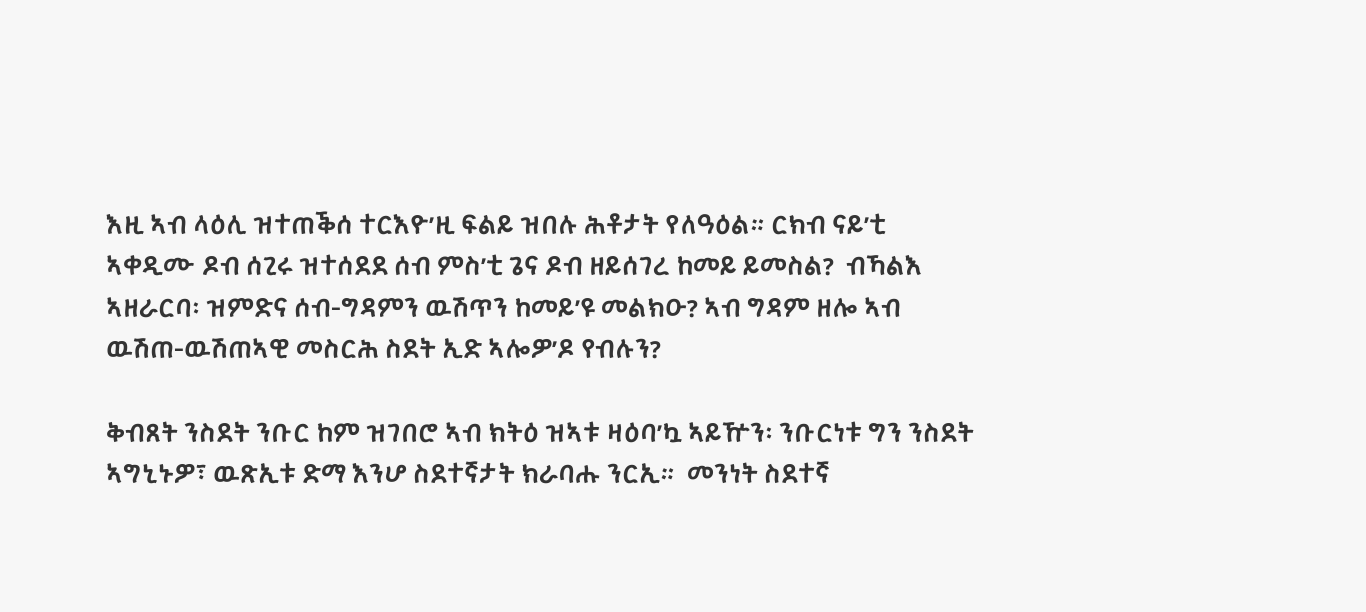እዚ ኣብ ላዕሊ ዝተጠቕሰ ተርእዮ’ዚ ፍልይ ዝበሉ ሕቶታት የለዓዕል። ርክብ ናይ’ቲ ኣቀዲሙ ዶብ ሰጊሩ ዝተሰደደ ሰብ ምስ’ቲ ጌና ዶብ ዘይሰገረ ከመይ ይመስል?  ብኻልእ ኣዘራርባ፡ ዝምድና ሰብ-ግዳምን ዉሽጥን ከመይ’ዩ መልክዑ? ኣብ ግዳም ዘሎ ኣብ ዉሽጠ-ዉሽጠኣዊ መስርሕ ስደት ኢድ ኣሎዎ’ዶ የብሉን?

ቅብጸት ንስደት ንቡር ከም ዝገበሮ ኣብ ክትዕ ዝኣቱ ዛዕባ’ኳ ኣይዅን፡ ንቡርነቱ ግን ንስደት ኣግኒኑዎ፣ ዉጽኢቱ ድማ እንሆ ስደተኛታት ክራባሑ ንርኢ።  መንነት ስደተኛ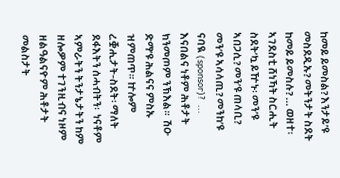ከመይ ይመስል? እንታይ’ዩ መስደዲኡ? መትንታት ስደት ከመይ ይመስሉ? ... ወዘተ፡  ኣገደስቲ ሸነኻት ስርሒት ስደት’ኳ ይዅኑ፡ መን’ዩ ኣበጋሲ? መን’ዩ ጠላቢ? መን’ዩ ኣሳላጢ? መንከ’ዩ ናባዪ (sponsor)?  ... እናበልና ነቶም ሕቶታት ክንመጦም ንኽእል።  ሽዑ ድማ’ዩ ሕልናና ምስኡ ዝምጠጥ። ኵሎም ረቛሒታት-ስደት፡ ማለት ደፋእትን ሰሓብትን፡  ነናቶም ኣምራትን ትንታኔታትን ከም ዘሎዎም ተገንዚብና ነዞም ዘልዓልናዮም ሕቶታት መልስታት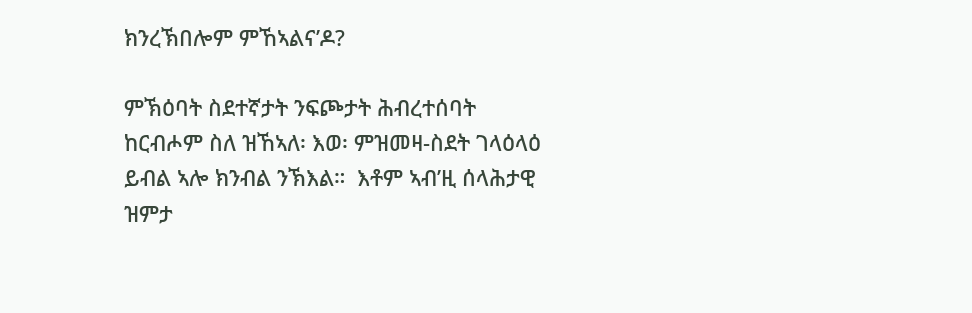ክንረኽበሎም ምኸኣልና’ዶ?

ምኽዕባት ስደተኛታት ንፍጮታት ሕብረተሰባት ከርብሖም ስለ ዝኸኣለ፡ እወ፡ ምዝመዛ-ስደት ገላዕላዕ ይብል ኣሎ ክንብል ንኽእል።  እቶም ኣብ’ዚ ሰላሕታዊ ዝምታ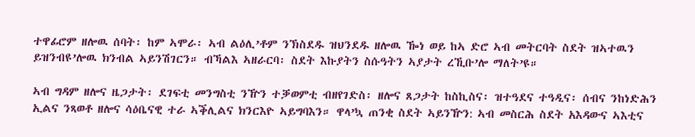ተዋፊሮም ዘሎዉ ሰባት፡ ከም ኣሞራ፡ ኣብ ልዕሊ’ቶም ንኽስደዱ ዝህንደዱ ዘሎዉ ዀነ ወይ ከኣ ድሮ ኣብ መትርባት ስደት ዝኣተዉን ይዝንብዩ’ሎዉ ክንብል ኣይንሽገርን። ብኻልእ ኣዘራርባ፡ ስደት እኩያትን ስሱዓትን ኣያታት ረኺቡ’ሎ ማለት’ዩ።

ኣብ ግዳም ዘሎና ዜጋታት፡ ደገፍቲ መንግስቲ ንዅን ተቓወምቲ ብዘየገድስ፡ ዘሎና ጸጋታት ከስኪስና፡ ዝተዓደና ተዓዲና፡ ሰብና ንከነድሕን ኢልና ንጻወቶ ዘሎና ሳዕቤናዊ ተራ ኣቕሊልና ክንርእዮ ኣይግባእን። ዋላ’ኳ ጠንቂ ስደት ኣይንዅን: ኣብ መስርሕ ስደት አእዳውና ኣእቲና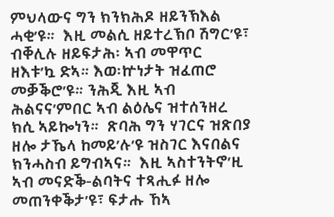ምህላውና ግን ክንክሕዶ ዘይንኽእል ሓቂ’ዩ።  እዚ መልሲ ዘይተረኽቦ ሽግር’ዩ፣  ብቐሊሉ ዘይፍታሕ፡ ኣብ መዋጥር ዘእቱ’ኳ ድኣ። እወ፡ኵነታት ዝፈጠሮ መቓቕሮ’ዩ። ንሕጂ እዚ ኣብ ሕልናና’ምበር ኣብ ልዕሌና ዝተሰንዘረ ክሲ ኣይኰነን።  ጽባሕ ግን ሃገርና ዝጽበያ ዘሎ ታኼላ ከመይ’ሉ’ዩ ዝስገር እናበልና ክንሓስብ ይግብኣና።  እዚ ኣስተንትኖ’ዚ ኣብ መናድቕ-ልባትና ተጻሒፉ ዘሎ መጠንቀቕታ’ዩ፣ ፍታሑ ኸኣ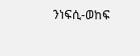ንነፍሲ-ወከፍ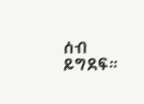ሰብ ይግደፍ።